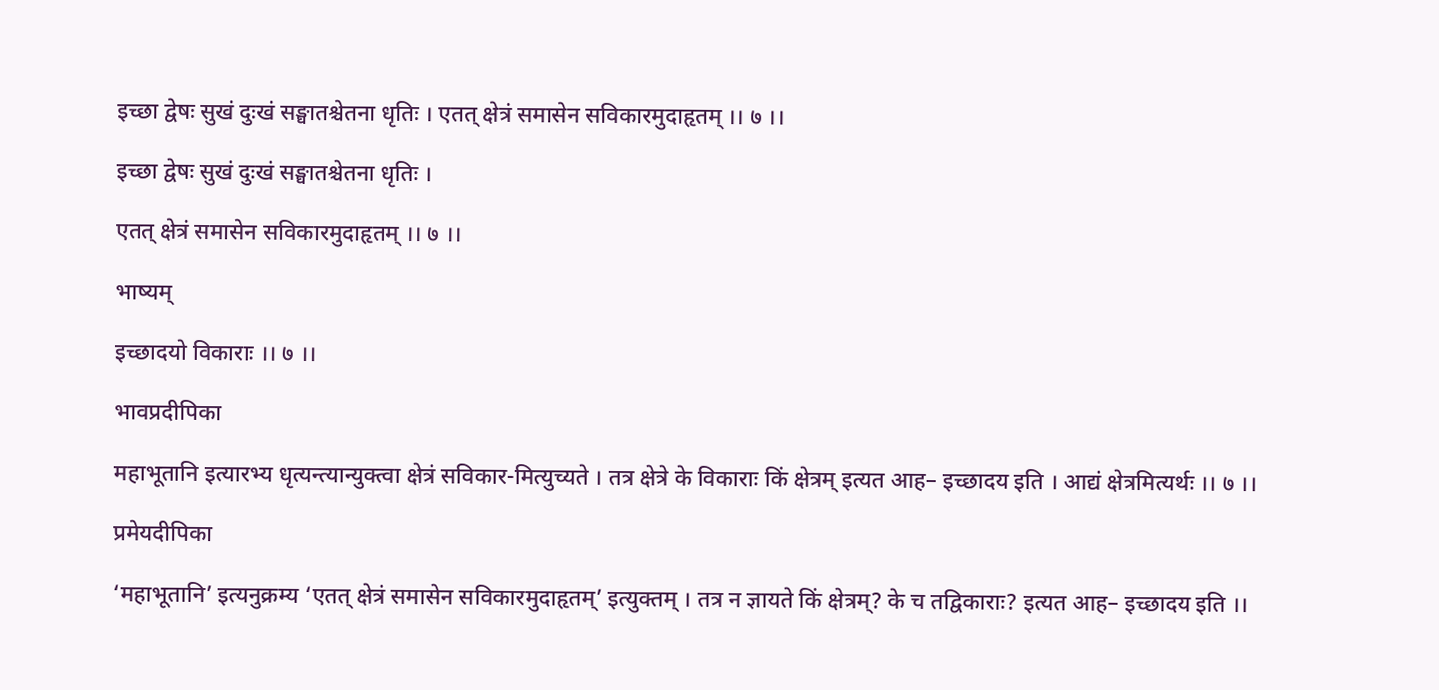इच्छा द्वेषः सुखं दुःखं सङ्घातश्चेतना धृतिः । एतत् क्षेत्रं समासेन सविकारमुदाहृतम् ।। ७ ।।

इच्छा द्वेषः सुखं दुःखं सङ्घातश्चेतना धृतिः ।

एतत् क्षेत्रं समासेन सविकारमुदाहृतम् ।। ७ ।।

भाष्यम्

इच्छादयो विकाराः ।। ७ ।।

भावप्रदीपिका

महाभूतानि इत्यारभ्य धृत्यन्त्यान्युक्त्वा क्षेत्रं सविकार-मित्युच्यते । तत्र क्षेत्रे के विकाराः किं क्षेत्रम् इत्यत आह– इच्छादय इति । आद्यं क्षेत्रमित्यर्थः ।। ७ ।।

प्रमेयदीपिका

‘महाभूतानि’ इत्यनुक्रम्य ‘एतत् क्षेत्रं समासेन सविकारमुदाहृतम्’ इत्युक्तम् । तत्र न ज्ञायते किं क्षेत्रम्? के च तद्विकाराः? इत्यत आह– इच्छादय इति ।।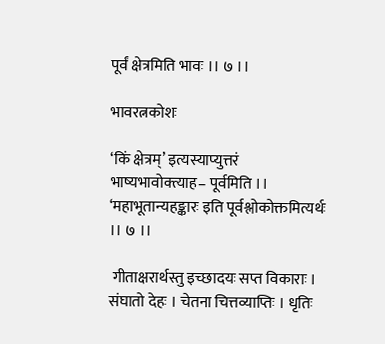पूर्वं क्षेत्रमिति भावः ।। ७ ।।

भावरत्नकोशः

‘किं क्षेत्रम्’ इत्यस्याप्युत्तरं भाष्यभावोक्त्याह– पूर्वमिति ।। ‘महाभूतान्यहङ्कारः इति पूर्वश्लोकोक्तमित्यर्थः ।। ७ ।।

 गीताक्षरार्थस्तु इच्छादयः सप्त विकाराः । संघातो देहः । चेतना चित्तव्याप्तिः । धृतिः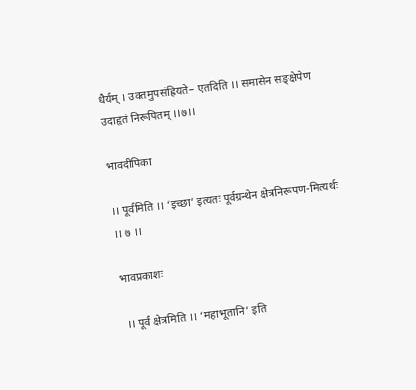धैर्यम् । उक्तमुपसंह्रियते– एतदिति ।। समासेन सङ्क्षेपेण उदाहृतं निरूपितम् ।।७।।

भावदीपिका

।। पूर्वमिति ।। ‘इच्छा’ इत्यतः पूर्वग्रन्थेन क्षेत्रनिरूपण-मित्यर्थः ।। ७ ।।

भावप्रकाशः

 ।। पूर्वं क्षेत्रमिति ।। ‘महाभूतानि’ इति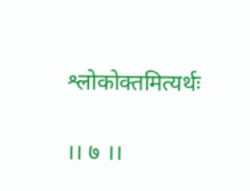श्लोकोक्तमित्यर्थः

।। ७ ।।